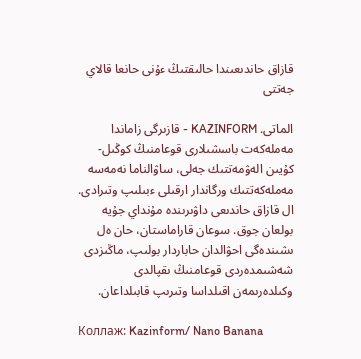قازاق حاندىعىندا حالىقتىڭ ءۇنى حانعا قالاي جەتتى

الماتى. KAZINFORM - قازىرگى زاماندا مەملەكەت باسشىلارى قوعامنىڭ كوڭىل-كۇيىن الەۋمەتتىك جەلى، ساۋالناما نەمەسە مەملەكەتتىك ورگاندار ارقىلى ءبىلىپ وتىرادى. ال قازاق حاندىعى داۋىرىندە مۇنداي جۇيە بولعان جوق. سوعان قاراماستان، حان ەل ىشىندەگى احۋالدان حاباردار بولىپ، ماڭىزدى شەشىمدەردى قوعامنىڭ ىقپالدى وكىلدەرىمەن اقىلداسا وتىرىپ قابىلداعان.

Коллаж: Kazinform/ Nano Banana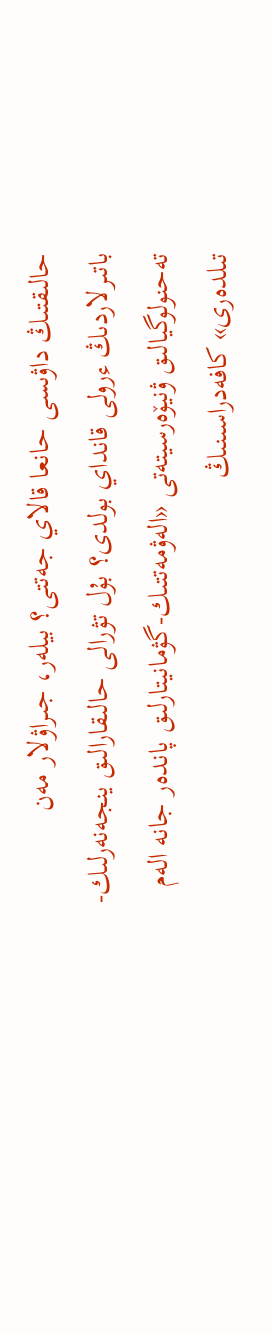حالىقتىڭ داۋىسى حانعا قالاي جەتتى؟ بيلەر، جىراۋلار مەن باتىرلاردىڭ ءرولى قانداي بولدى؟ بۇل تۋرالى حالىقارالىق ينجەنەرلىك-تەحنولوگيالىق ۋنيۆەرسيتەتى «الەۋمەتتىك-گۋمانيتارلىق پاندەر جانە الەم تىلدەرى» كافەدراسىنىڭ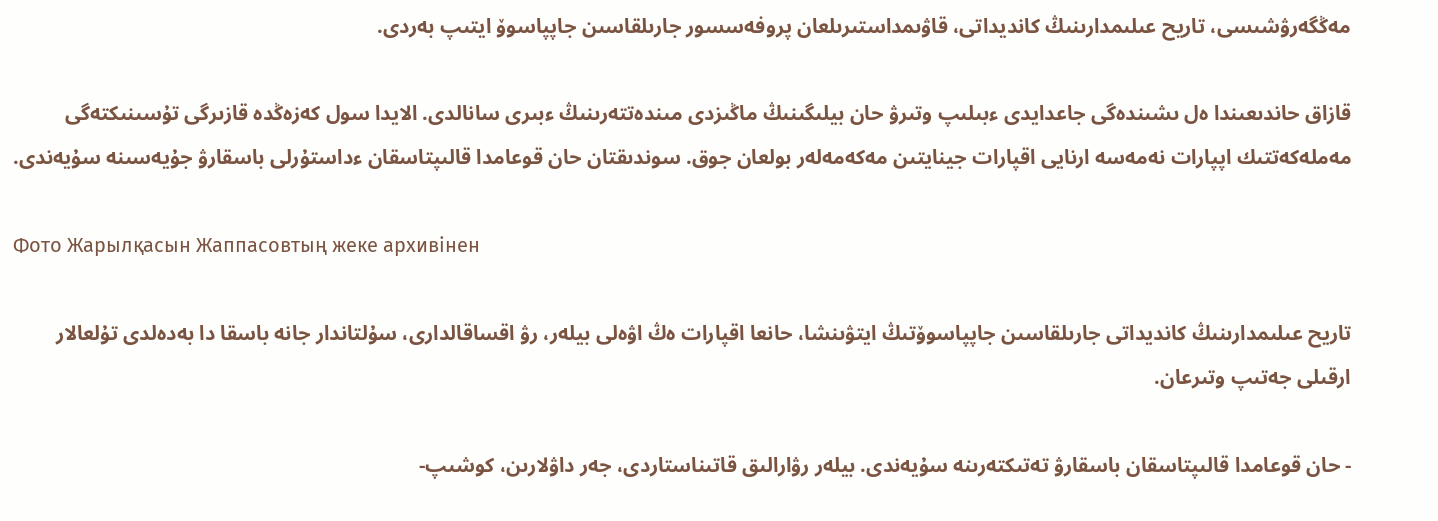مەڭگەرۋشىسى، تاريح عىلىمدارىنىڭ كانديداتى، قاۋىمداستىرىلعان پروفەسسور جارىلقاسىن جاپپاسوۆ ايتىپ بەردى.

قازاق حاندىعىندا ەل ىشىندەگى جاعدايدى ءبىلىپ وتىرۋ حان بيلىگىنىڭ ماڭىزدى مىندەتتەرىنىڭ ءبىرى سانالدى. الايدا سول كەزەڭدە قازىرگى تۇسىنىكتەگى مەملەكەتتىك اپپارات نەمەسە ارنايى اقپارات جينايتىن مەكەمەلەر بولعان جوق. سوندىقتان حان قوعامدا قالىپتاسقان ءداستۇرلى باسقارۋ جۇيەسىنە سۇيەندى.

Фото Жарылқасын Жаппасовтың жеке архивінен

تاريح عىلىمدارىنىڭ كانديداتى جارىلقاسىن جاپپاسوۆتىڭ ايتۋىنشا، حانعا اقپارات ەڭ اۋەلى بيلەر، رۋ اقساقالدارى، سۇلتاندار جانە باسقا دا بەدەلدى تۇلعالار ارقىلى جەتىپ وتىرعان.

- حان قوعامدا قالىپتاسقان باسقارۋ تەتىكتەرىنە سۇيەندى. بيلەر رۋارالىق قاتىناستاردى، جەر داۋلارىن، كوشىپ-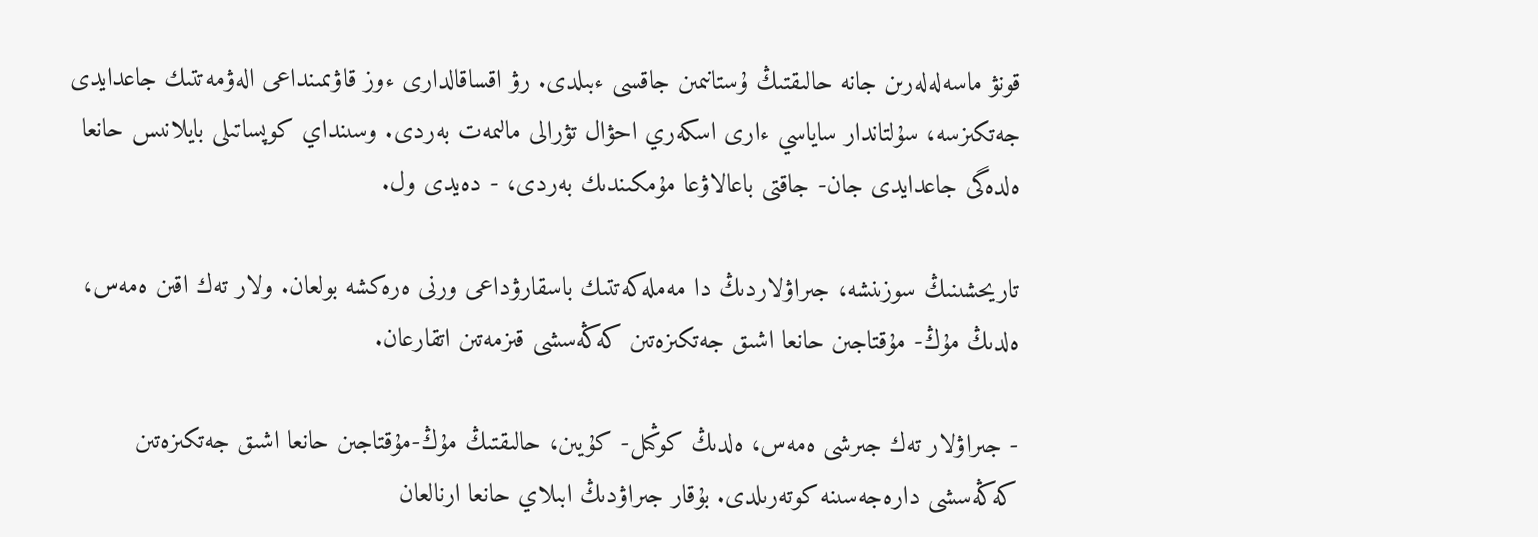قونۋ ماسەلەلەرىن جانە حالىقتىڭ ۇستانىمىن جاقسى ءبىلدى. رۋ اقساقالدارى ءوز قاۋىمىنداعى الەۋمەتتىك جاعدايدى جەتكىزسە، سۇلتاندار ساياسي ءارى اسكەري احۋال تۋرالى مالىمەت بەردى. وسىنداي كوپساتىلى بايلانىس حانعا ەلدەگى جاعدايدى جان- جاقتى باعالاۋعا مۇمكىندىك بەردى، - دەيدى ول.

تاريحشىنىڭ سوزىنشە، جىراۋلاردىڭ دا مەملەكەتتىك باسقارۋداعى ورنى ەرەكشە بولعان. ولار تەك اقىن ەمەس، ەلدىڭ مۇڭ- مۇقتاجىن حانعا اشىق جەتكىزەتىن كەڭەسشى قىزمەتىن اتقارعان.

- جىراۋلار تەك جىرشى ەمەس، ەلدىڭ كوڭىل- كۇيىن، حالىقتىڭ مۇڭ-مۇقتاجىن حانعا اشىق جەتكىزەتىن كەڭەسشى دارەجەسىنە كوتەرىلدى. بۇقار جىراۋدىڭ ابىلاي حانعا ارنالعان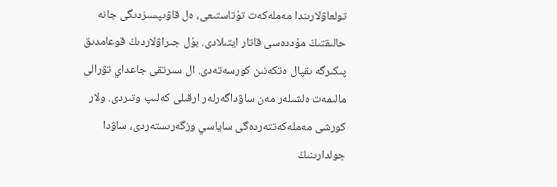تولعاۋلارىندا مەملەكەت تۇتاستىعى، ەل قاۋىپسىزدىگى جانە حالىقتىڭ مۇددەسى قاتار ايتىلادى. بۇل جىراۋلاردىڭ قوعامدىق پىكىرگە ىقپال ەتكەنىن كورسەتەدى. ال سىرتقى جاعداي تۋرالى مالىمەت ەلشىلەر مەن ساۋداگەرلەر ارقىلى كەلىپ وتىردى. ولار كورشى مەملەكەتتەردەگى ساياسي وزگەرىستەردى، ساۋدا جولدارىنىڭ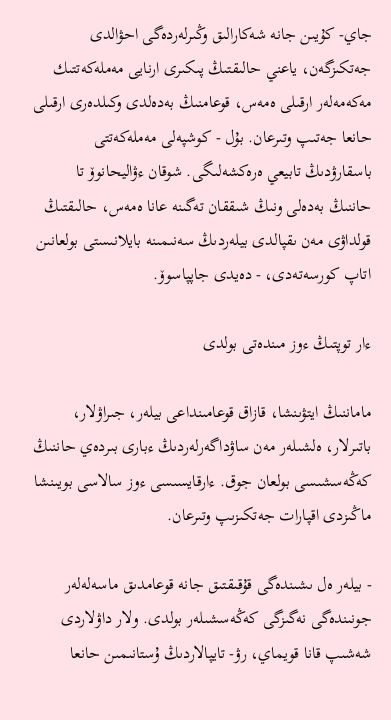جاي- كۇيىن جانە شەكارالىق وڭىرلەردەگى احۋالدى جەتكىزگەن، ياعني حالىقتىڭ پىكىرى ارنايى مەملەكەتتىك مەكەمەلەر ارقىلى ەمەس، قوعامنىڭ بەدەلدى وكىلدەرى ارقىلى حانعا جەتىپ وتىرعان. بۇل - كوشپەلى مەملەكەتتى باسقارۋدىڭ تابيعي ەرەكشەلىگى. شوقان ءۋاليحانوۆ تا حاننىڭ بەدەلى ونىڭ شىققان تەگىنە عانا ەمەس، حالىقتىڭ قولداۋى مەن ىقپالدى بيلەردىڭ سەنىمىنە بايلانىستى بولعانىن اتاپ كورسەتەدى، - دەيدى جاپپاسوۆ.

ءار توپتىڭ ءوز مىندەتى بولدى

ماماننىڭ ايتۋىنشا، قازاق قوعامىنداعى بيلەر، جىراۋلار، باتىرلار، ەلشىلەر مەن ساۋداگەرلەردىڭ ءبارى بىردەي حاننىڭ كەڭەسشىسى بولعان جوق. ءارقايسىسى ءوز سالاسى بويىنشا ماڭىزدى اقپارات جەتكىزىپ وتىرعان.

- بيلەر ەل ىشىندەگى قۇقىقتىق جانە قوعامدىق ماسەلەلەر جونىندەگى نەگىزگى كەڭەسشىلەر بولدى. ولار داۋلاردى شەشىپ قانا قويماي، رۋ- تايپالاردىڭ ۇستانىمىن حانعا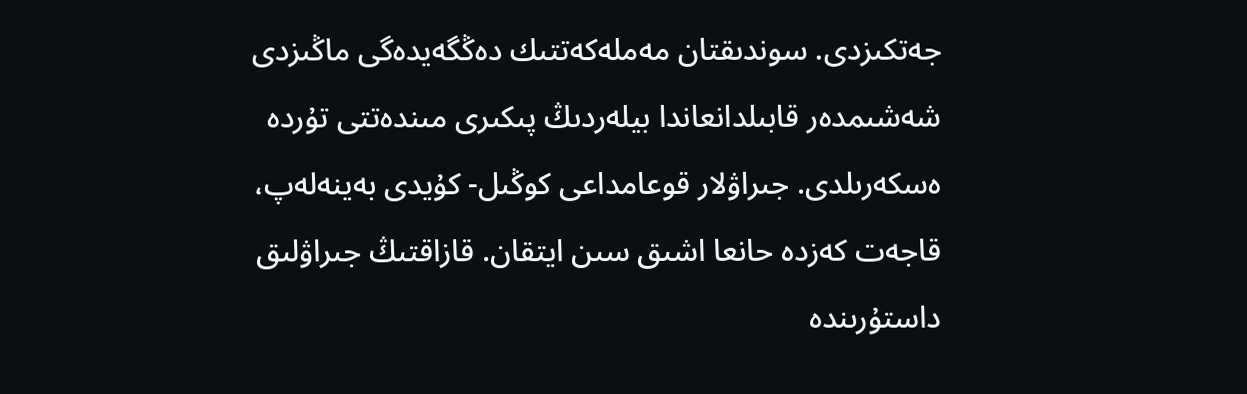جەتكىزدى. سوندىقتان مەملەكەتتىك دەڭگەيدەگى ماڭىزدى شەشىمدەر قابىلدانعاندا بيلەردىڭ پىكىرى مىندەتتى تۇردە ەسكەرىلدى. جىراۋلار قوعامداعى كوڭىل- كۇيدى بەينەلەپ، قاجەت كەزدە حانعا اشىق سىن ايتقان. قازاقتىڭ جىراۋلىق داستۇرىندە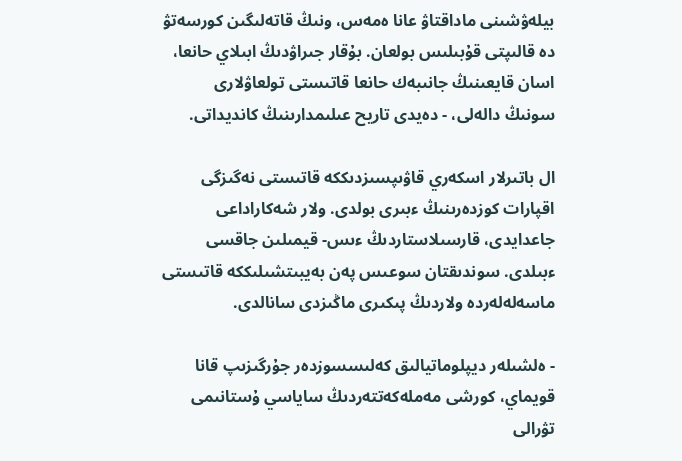بيلەۋشىنى ماداقتاۋ عانا ەمەس، ونىڭ قاتەلىگىن كورسەتۋ دە قالىپتى قۇبىلىس بولعان. بۇقار جىراۋدىڭ ابىلاي حانعا، اسان قايعىنىڭ جانىبەك حانعا قاتىستى تولعاۋلارى سونىڭ دالەلى، - دەيدى تاريح عىلىمدارىنىڭ كانديداتى.

ال باتىرلار اسكەري قاۋىپسىزدىككە قاتىستى نەگىزگى اقپارات كوزدەرىنىڭ ءبىرى بولدى. ولار شەكاراداعى جاعدايدى، قارسىلاستاردىڭ ءىس- قيمىلىن جاقسى ءبىلدى. سوندىقتان سوعىس پەن بەيبىتشىلىككە قاتىستى ماسەلەلەردە ولاردىڭ پىكىرى ماڭىزدى سانالدى.

- ەلشىلەر ديپلوماتيالىق كەلىسسوزدەر جۇرگىزىپ قانا قويماي، كورشى مەملەكەتتەردىڭ ساياسي ۇستانىمى تۋرالى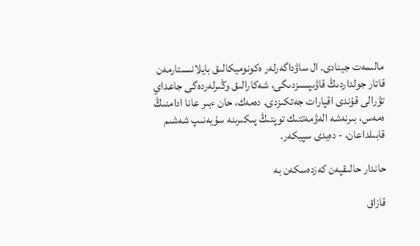مالىمەت جينادى. ال ساۋداگەرلەر ەكونوميكالىق بايلانىستارمەن قاتار جولداردىڭ قاۋىپسىزدىگى، شەكارالىق وڭىرلەردەگى جاعداي تۋرالى قۇندى اقپارات جەتكىزدى. دەمەك، حان ءبىر عانا ادامنىڭ ەمەس، بىرنەشە الەۋمەتتىك توپتىڭ پىكىرىنە سۇيەنىپ شەشىم قابىلداعان، - دەيدى سپيكەر.

حاندار حالىقپەن كەزدەسكەن بە

قازاق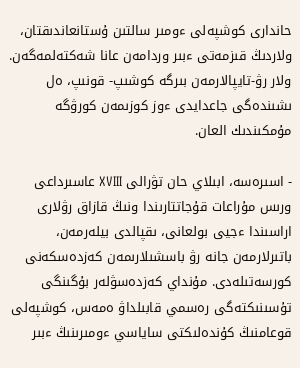حاندارى كوشپەلى ءومىر سالتىن ۇستانعاندىقتان، ولاردىڭ قىزمەتى ءبىر وردامەن عانا شەكتەلمەگەن. ولار رۋ-تايپالارمەن بىرگە كوشىپ- قونىپ، ەل ىشىندەگى جاعدايدى ءوز كوزىمەن كورۋگە مۇمكىندىك العان.

- اسىرەسە، ابىلاي حان تۋرالى XVIII عاسىرداعى ورىس مۇراعات قۇجاتتارىندا ونىڭ قازاق رۋلارى اراسىندا ءجيى بولعانى، ىقپالدى بيلەرمەن، باتىرلارمەن جانە رۋ باسشىلارىمەن كەزدەسكەنى كورسەتىلەدى. مۇنداي كەزدەسۋلەر بۇگىنگى تۇسىنىكتەگى رەسمي قابىلداۋ ەمەس، كوشپەلى قوعامنىڭ كۇندەلىكتى ساياسي ءومىرىنىڭ ءبىر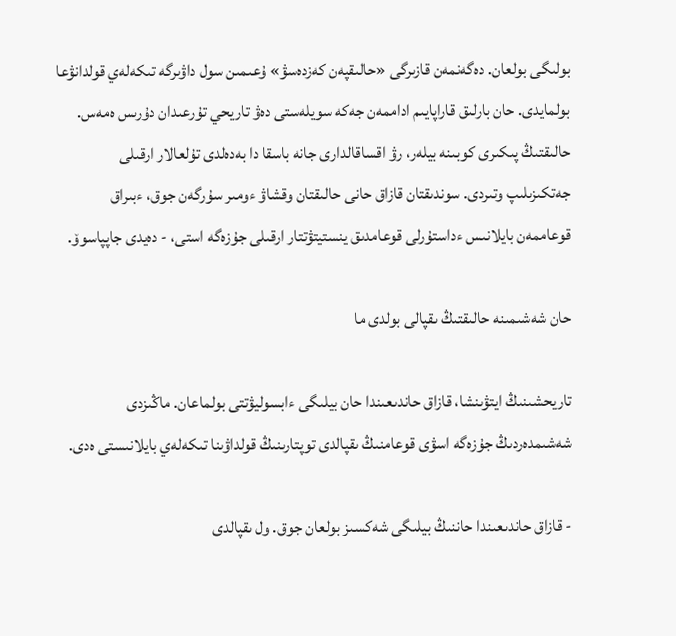بولىگى بولعان. دەگەنمەن قازىرگى «حالىقپەن كەزدەسۋ» ۇعىمىن سول داۋىرگە تىكەلەي قولدانۋعا بولمايدى. حان بارلىق قاراپايىم اداممەن جەكە سويلەستى دەۋ تاريحي تۇرعىدان دۇرىس ەمەس. حالىقتىڭ پىكىرى كوبىنە بيلەر، رۋ اقساقالدارى جانە باسقا دا بەدەلدى تۇلعالار ارقىلى جەتكىزىلىپ وتىردى. سوندىقتان قازاق حانى حالىقتان وقشاۋ ءومىر سۇرگەن جوق، ءبىراق قوعاممەن بايلانىس ءداستۇرلى قوعامدىق ينستيتۋتتار ارقىلى جۇزەگە استى، - دەيدى جاپپاسوۆ.

حان شەشىمىنە حالىقتىڭ ىقپالى بولدى ما

تاريحشىنىڭ ايتۋىنشا، قازاق حاندىعىندا حان بيلىگى ءابسوليۋتتى بولماعان. ماڭىزدى شەشىمدەردىڭ جۇزەگە اسۋى قوعامنىڭ ىقپالدى توپتارىنىڭ قولداۋىنا تىكەلەي بايلانىستى ەدى.

- قازاق حاندىعىندا حاننىڭ بيلىگى شەكسىز بولعان جوق. ول ىقپالدى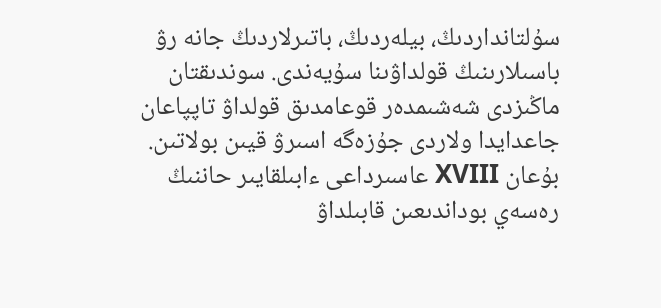سۇلتانداردىڭ، بيلەردىڭ، باتىرلاردىڭ جانە رۋ باسىلارىنىڭ قولداۋىنا سۇيەندى. سوندىقتان ماڭىزدى شەشىمدەر قوعامدىق قولداۋ تاپپاعان جاعدايدا ولاردى جۇزەگە اسىرۋ قيىن بولاتىن. بۇعان XVIII عاسىرداعى ءابىلقايىر حاننىڭ رەسەي بوداندىعىن قابىلداۋ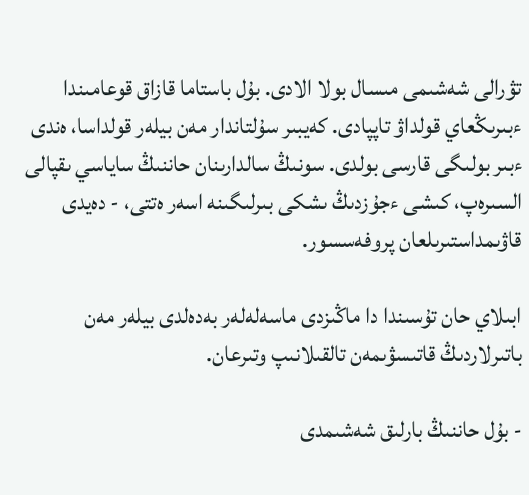تۋرالى شەشىمى مىسال بولا الادى. بۇل باستاما قازاق قوعامىندا ءبىرىڭعاي قولداۋ تاپپادى. كەيبىر سۇلتاندار مەن بيلەر قولداسا، ەندى ءبىر بولىگى قارسى بولدى. سونىڭ سالدارىنان حاننىڭ ساياسي ىقپالى السىرەپ، كىشى ءجۇزدىڭ ىشكى بىرلىگىنە اسەر ەتتى، - دەيدى قاۋىمداستىرىلعان پروفەسسور.

ابىلاي حان تۇسىندا دا ماڭىزدى ماسەلەلەر بەدەلدى بيلەر مەن باتىرلاردىڭ قاتىسۋىمەن تالقىلانىپ وتىرعان.

- بۇل حاننىڭ بارلىق شەشىمدى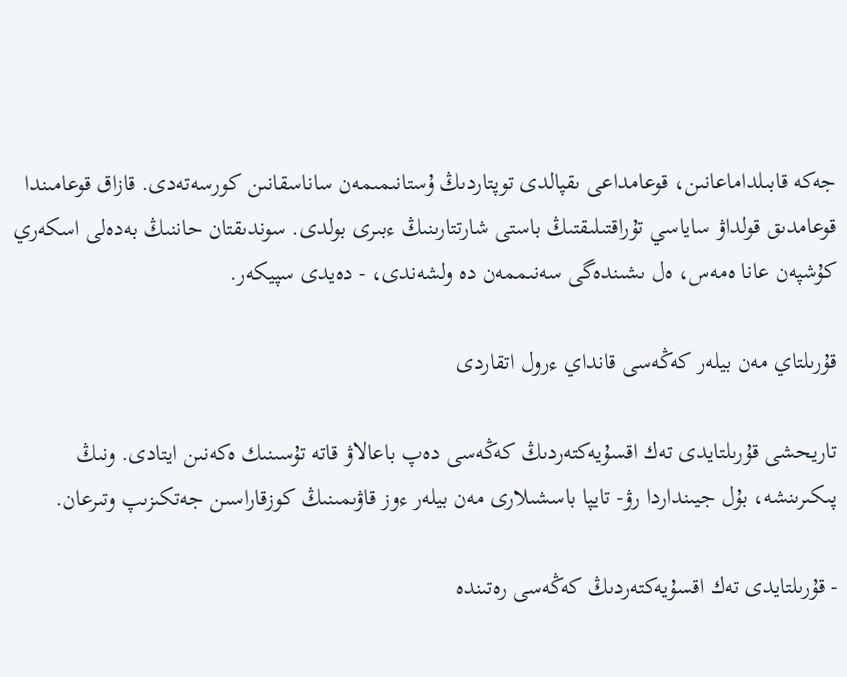جەكە قابىلداماعانىن، قوعامداعى ىقپالدى توپتاردىڭ ۇستانىمىمەن ساناسقانىن كورسەتەدى. قازاق قوعامىندا قوعامدىق قولداۋ ساياسي تۇراقتىلىقتىڭ باستى شارتتارىنىڭ ءبىرى بولدى. سوندىقتان حاننىڭ بەدەلى اسكەري كۇشپەن عانا ەمەس، ەل ىشىندەگى سەنىممەن دە ولشەندى، - دەيدى سپيكەر.

قۇرىلتاي مەن بيلەر كەڭەسى قانداي ءرول اتقاردى

تاريحشى قۇرىلتايدى تەك اقسۇيەكتەردىڭ كەڭەسى دەپ باعالاۋ قاتە تۇسىنىك ەكەنىن ايتادى. ونىڭ پىكىرىنشە، بۇل جيىنداردا رۋ- تايپا باسشىلارى مەن بيلەر ءوز قاۋىمىنىڭ كوزقاراسىن جەتكىزىپ وتىرعان.

- قۇرىلتايدى تەك اقسۇيەكتەردىڭ كەڭەسى رەتىندە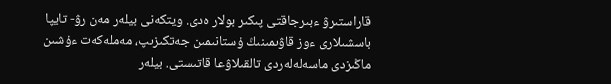قاراستىرۋ ءبىرجاقتى پىكىر بولار ەدى. ويتكەنى بيلەر مەن رۋ- تايپا باسشىلارى ءوز قاۋىمىنىڭ ۇستانىمىن جەتكىزىپ، مەملەكەت ءۇشىن ماڭىزدى ماسەلەلەردى تالقىلاۋعا قاتىستى. بيلەر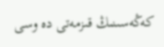كەڭەسىنىڭ قىزمەتى دە وسى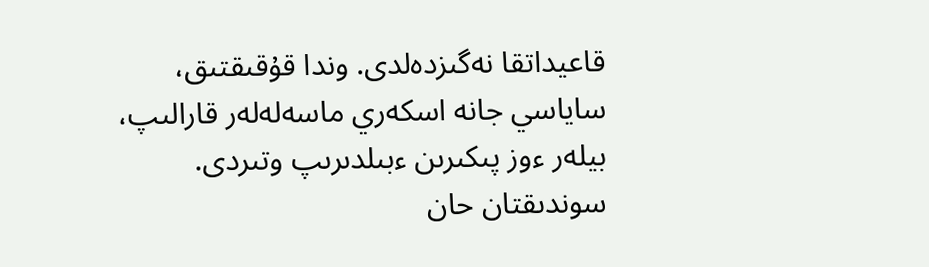قاعيداتقا نەگىزدەلدى. وندا قۇقىقتىق، ساياسي جانە اسكەري ماسەلەلەر قارالىپ، بيلەر ءوز پىكىرىن ءبىلدىرىپ وتىردى. سوندىقتان حان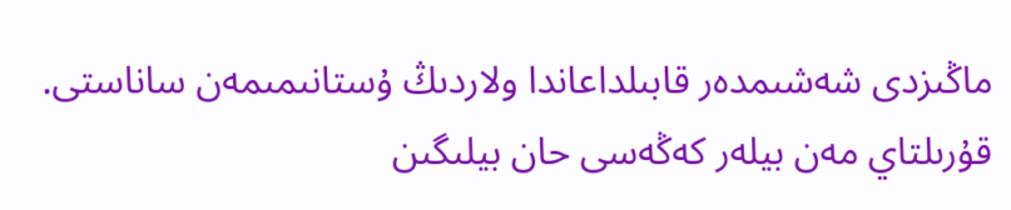ماڭىزدى شەشىمدەر قابىلداعاندا ولاردىڭ ۇستانىمىمەن ساناستى. قۇرىلتاي مەن بيلەر كەڭەسى حان بيلىگىن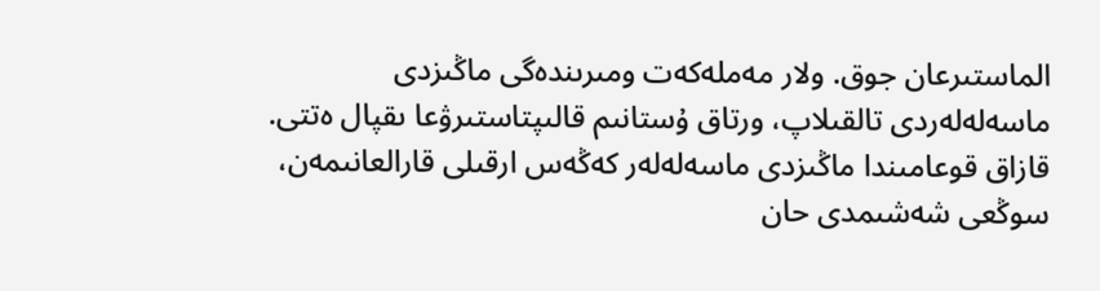الماستىرعان جوق. ولار مەملەكەت ومىرىندەگى ماڭىزدى ماسەلەلەردى تالقىلاپ، ورتاق ۇستانىم قالىپتاستىرۋعا ىقپال ەتتى. قازاق قوعامىندا ماڭىزدى ماسەلەلەر كەڭەس ارقىلى قارالعانىمەن، سوڭعى شەشىمدى حان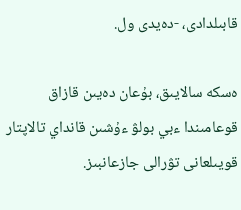قابىلدادى، -دەيدى ول.

ەسكە سالايىق، بۇعان دەيىن قازاق قوعامىندا ءبي بولۋ ءۇشىن قانداي تالاپتار قويىلعانى تۋرالى جازعانبىز.